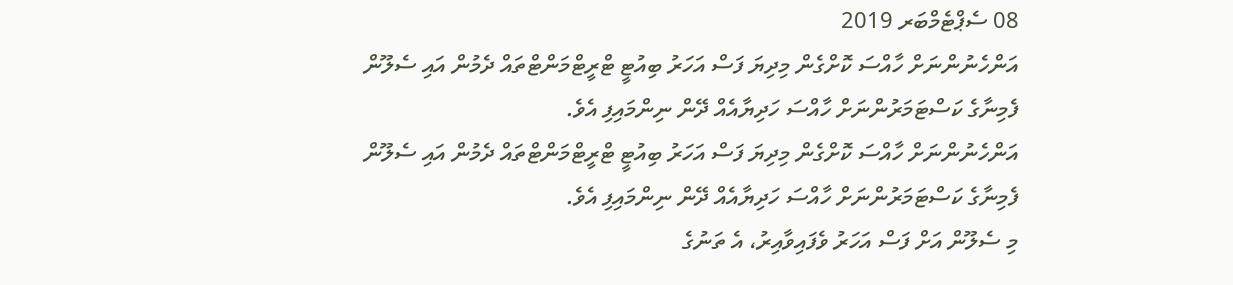08 ސެޕްޓެމްބަރ 2019
އަންހެނުންނަށް ހާއްސަ ކޮށްގެން މިދިޔަ ފަސް އަހަރު ބިއުޓީ ޓްރީޓްމަންޓްތައް ދެމުން އައި ސެލޫން ފެމިނާގެ ކަސްޓަމަރުންނަށް ހާއްސަ ހަދިޔާއެއް ދޭން ނިންމައިފި އެވެ.
އަންހެނުންނަށް ހާއްސަ ކޮށްގެން މިދިޔަ ފަސް އަހަރު ބިއުޓީ ޓްރީޓްމަންޓްތައް ދެމުން އައި ސެލޫން ފެމިނާގެ ކަސްޓަމަރުންނަށް ހާއްސަ ހަދިޔާއެއް ދޭން ނިންމައިފި އެވެ.
މި ސެލޫން އަށް ފަސް އަހަރު ވެފައިވާއިރު، އެ ތަނުގެ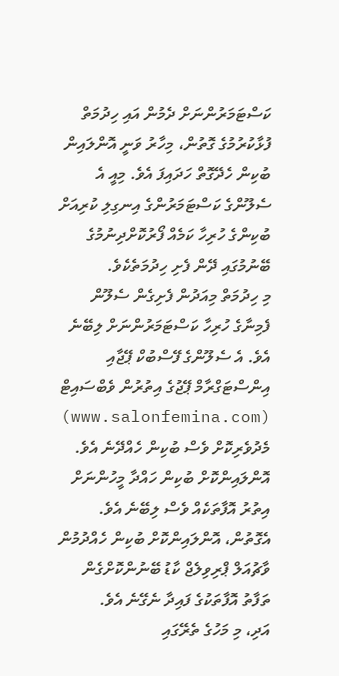ކަސްޓަމަރުންނަށް ދެމުން އައި ހިދުމަތް ފުޅާކުރުމުގެ ގޮތުން، މިހާރު ވަނީ އޮންލައިން ބުކިން ހެދޭގޮތް ހަދައިފަ އެވެ. މިއީ އެ ސެލޫންގެ ކަސްޓަމަރުންގެ އިނގިލި ކުރިއަށް ބުކިންގެ ހުރިހާ ކަމެއް ފޯރުކޮށްދިނުމުގެ ބޭނުމުގައި ދޭން ފެށި ހިދުމަތެކެވެ.
މި ހިދުމަތް މިއަދުން ފެށިގެން ސެލޫން ފެމިނާގެ ހުރިހާ ކަސްޓަމަރުންނަށް ލިބޭނެ އެވެ. އެ ސެލޫންގެ ފޭސްބުކް ޕޭޖާއި އިންސްޓަގްރާމް ޕޭޖުގެ އިތުރުން ވެބްސައިޓް (www.salonfemina.com) މެދުވެރިކޮށް ވެސް ބުކިން ހެއްދޭނެ އެވެ. އޮންލައިންކޮށް ބުކިން ހައްދާ މީހުންނަށް އިތުރު އޮފާތަކެއް ވެސް ލިބޭނެ އެވެ. އެގޮތުން، އޮންލައިންކޮށް ބުކިން ހެއްދުމުން ވާޗުއަލް ޕްރިވިލެޖް ކާޑު ބޭނުންކޮށްގެން ތަފާތު އޮފާތަކުގެ ފައިދާ ނެގޭނެ އެވެ.
އަދި، މި މަހުގެ ތެރޭގައި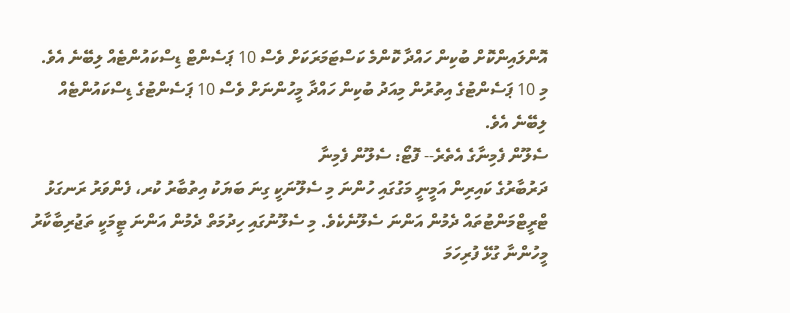އޮންލައިންކޮށް ބުކިން ހައްދާ ކޮންމެ ކަސްޓަމަރަކަށް ވެސް 10 ޕަސެންޓް ޑިސްކައުންޓެއް ލިބޭނެ އެވެ. މި 10 ޕަސެންޓުގެ އިތުރުން މިއަދު ބުކިން ހައްދާ މީހުންނަށް ވެސް 10 ޕަސެންޓުގެ ޑިސްކައުންޓެއް ލިބޭނެ އެވެ.
ސެލޫން ފެމިނާގެ އެތެރެ-- ފޮޓޯ: ސެލޫން ފެމިނާ
ދަރުބާރުގެ ކައިރިން އަމީނީ މަގުގައި ހުންނަ މި ސެލޫނަކީ ގިނަ ބަޔަކު އިތުބާރު ކުރ، ފެންވަރު ރަނގަޅު ޓްރީޓްމަންޓުތައް ދެމުން އަންނަ ސެލޫނެކެވެ. މި ސެލޫނުގައި ހިދުމަތް ދެމުން އަންނަ ޓީމަކީ ތަޖުރިބާކާރު މީހުންނާ ގުޅޭ ފުރިހަމަ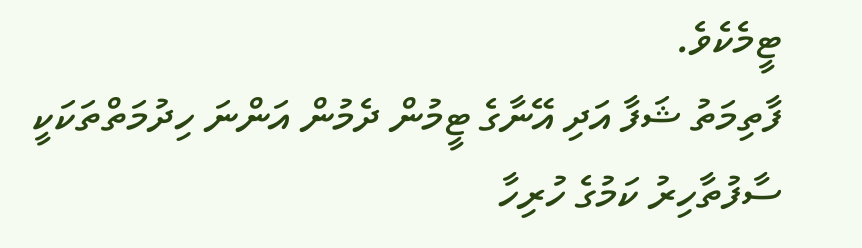ޓީމެކެވެ.
ފާތިމަތު ޝަފާ އަދި އޭނާގެ ޓީމުން ދެމުން އަންނަ ހިދުމަތްތަކަކީ ސާފުތާހިރު ކަމުގެ ހުރިހާ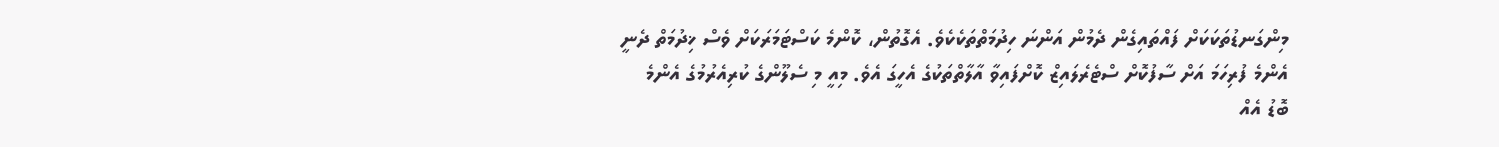މިންގަނޑުތަކަކަށް ފައްތައިގެން ދެމުން އަންނަ ހިދުމަތްތަކެކެވެ. އެގޮތުން، ކޮންމެ ކަސްޓަމަރަކަށް ވެސް ޚިދުމަތް ދެނީ އެންމެ ފުރިހަމަ އަށް ސާފުކޮށް ސްޓެރެލައިޒް ކޮށްފައިވާ އާލާތްތަކުގެ އެހީގަ އެވެ. މިއީ މި ސެލޫންގެ ކުރިއެރުމުގެ އެންމެ ބޮޑު އެއް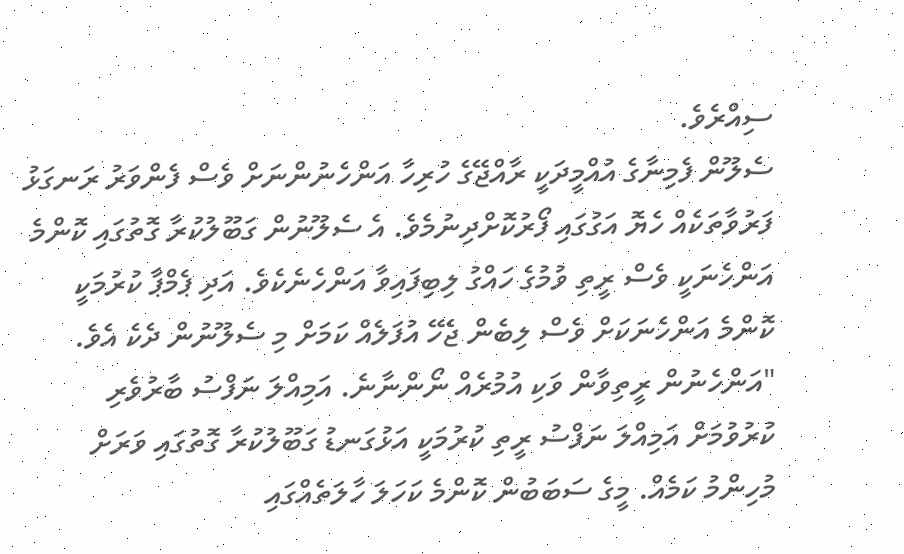ސިއްރެވެ.
ސެލޫން ފެމިނާގެ އުއްމީދަކީ ރާއްޖޭގެ ހުރިހާ އަންހެނުންނަށް ވެސް ފެންވަރު ރަނގަޅު ފަރުވާތަކެއް ހެޔޮ އަގުގައި ފޯރުކޮށްދިނުމެވެ. އެ ސެލޫނުން ގަބޫލުކުރާ ގޮތުގައި ކޮންމެ އަންހެނަކީ ވެސް ރީތި ވުމުގެ ހައްގު ލިބިފައިވާ އަންހެނެކެވެ. އަދި ޕެމްޕާ ކުރުމަކީ ކޮންމެ އަންހެނަކަށް ވެސް ލިބެން ޖެހޭ އުފަލެއް ކަމަށް މި ސެލޫނުން ދެކެ އެވެ.
"އަންހެނުން ރީތިވާން ވަކި އުމުރެއް ނޯންނާނެ. އަމިއްލަ ނަފްސު ބާރުވެރި ކުރުވުމަށް އަމިއްލަ ނަފްސު ރީތި ކުރުމަކީ އަޅުގަނޑު ގަބޫލުކުރާ ގޮތުގައި ވަރަށް މުހިންމު ކަމެއް. މީގެ ސަބަބުން ކޮންމެ ކަހަލަ ހާލަތެއްގައި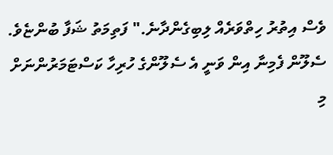ވެސް އިތުރު ހިތްވަރެއް ލިބިގެންދާނެ." ފަތިމަތު ޝަފާ ބުންޏެވެ.
ސެލޫން ފެމިނާ އިން ވަނީ އެ ސެލޫންގެ ހުރިހާ ކަސްޓަމަރުންނަށް މި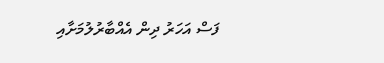ފަސް އަހަރު ދިން އެއްބާރުލުމަށާއި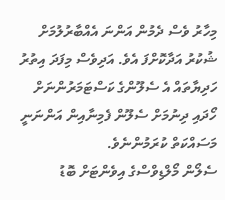މިހާރު ވެސް ދެމުން އަންނަ އެއްބާރުލުމަށް ޝުކުރު އަދާކޮށްފަ އެވެ. އަދިވެސް މިފަދަ އިތުރު ހަދިޔާތައް އެ ސެލޫންގެ ކަސްޓަމަރުންނަށް ހޯދައި ދިނުމަށް ސެލޫން ފެމިނާއިން އަންނަނީ މަސައްކަތް ކުރަމުންނެވެ.
ސެލޯން މޯލްޑިވްސްގެ އިވެންޓަށް ބޮޑު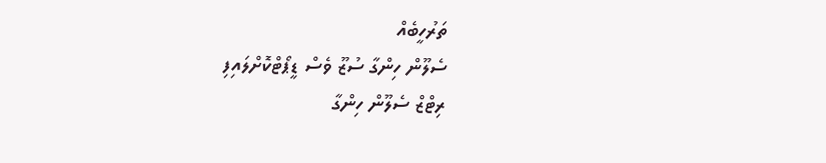ތަރުހީބެއް
ސެލޫން ހިންގާ ސުޒޫ ވެސް ޑީޕޯޓްކޮށްލައިފި
ރިޓްޒް ސެލޫން ހިންގާ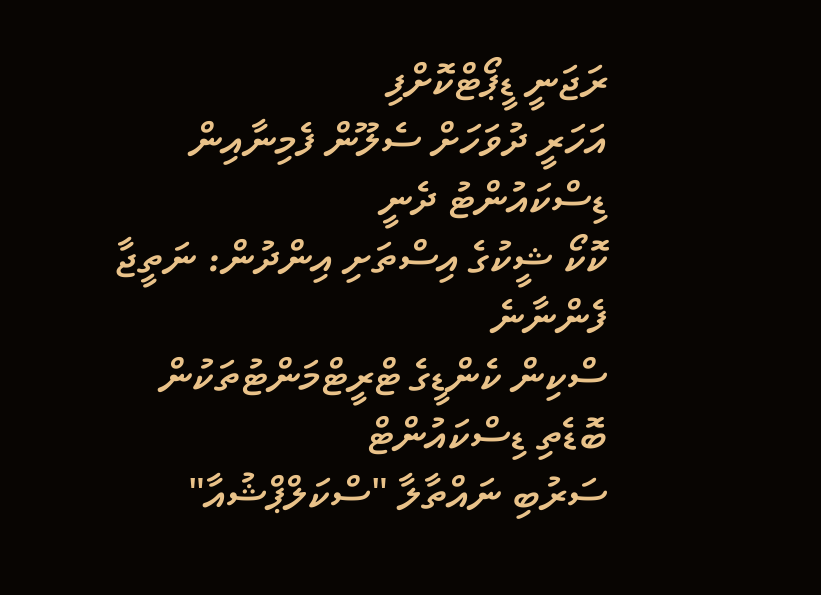ރަޖަނީ ޑީޕޯޓްކޮށްފި
އަހަރީ ދުވަހަށް ސެލޫން ފެމިނާއިން ޑިސްކައުންޓު ދެނީ
ކޮކޯ ޝީކުގެ އިސްތަށި އިންދުން: ނަތީޖާ ފެންނާނެ
ސްކިން ކެންޑީގެ ޓްރީޓްމަންޓުތަކުން ބޮޑެތި ޑިސްކައުންޓް
ސަރުބި ނައްތާލާ "ސްކަލްޕްޝުއާ"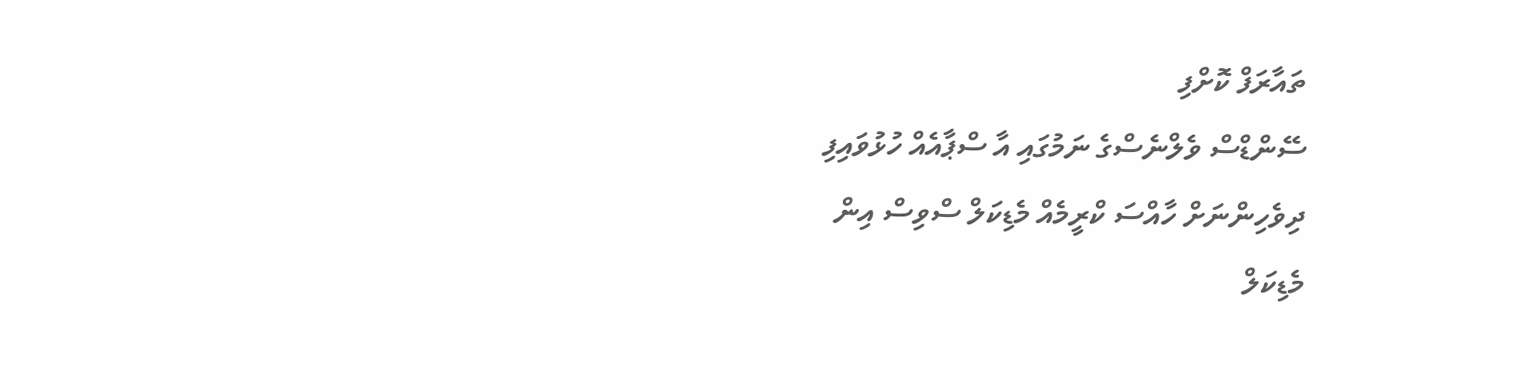ތައާރަފް ކޮށްފި
ސޭންޑްސް ވެލްނެސްގެ ނަމުގައި އާ ސްޕާއެއް ހުޅުވައިފި
ދިވެހިންނަށް ހާއްސަ ކްރީމެއް މެޑިކަލް ސްވިސް އިން
މެޑިކަލް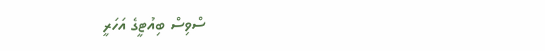ސްވިސް ބިއުޓީގެ އަހަރީ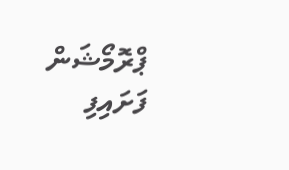ޕްރޮމޯޝަން ފަށައިފި